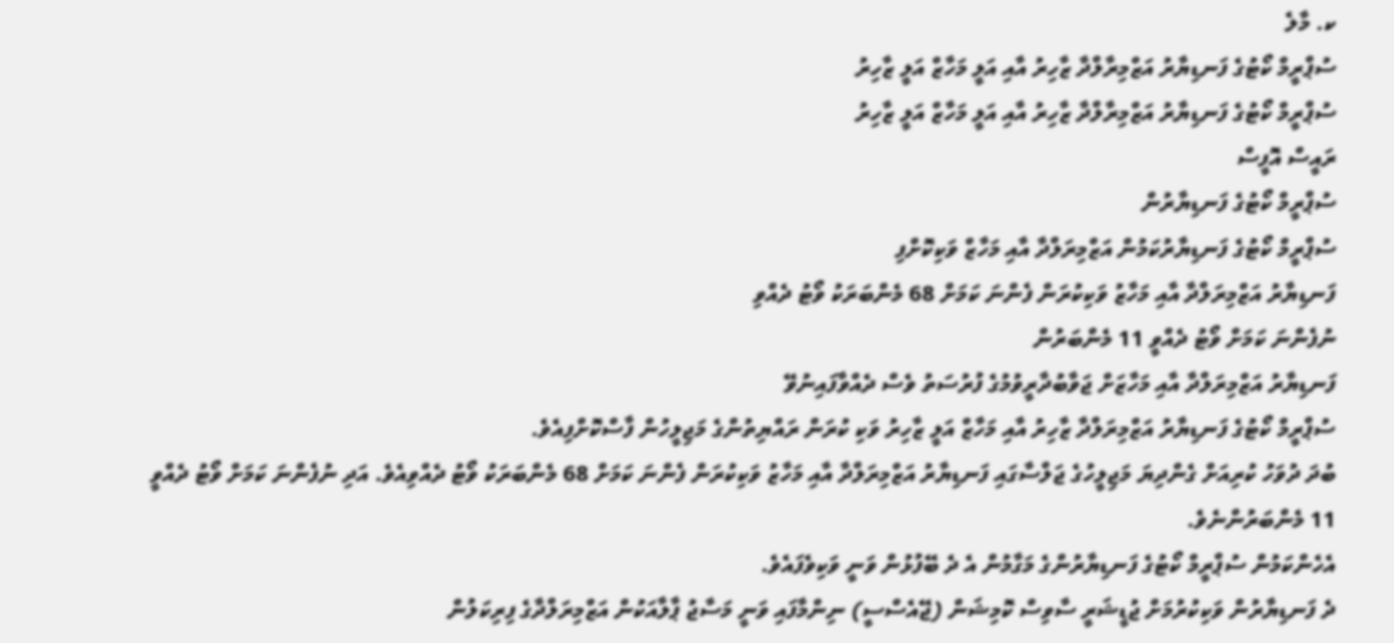ކ. މާލެ
ސުޕްރީމް ކޯޓުގެ ފަނޑިޔާރު އަޒްމިރާލްދާ ޒާހިރު އާއި އަލީ މަހާޒް އަލީ ޒާހިރު
ސުޕްރީމް ކޯޓުގެ ފަނޑިޔާރު އަޒްމިރާލްދާ ޒާހިރު އާއި އަލީ މަހާޒް އަލީ ޒާހިރު
ރައީސް އޮފީސް
ސުޕްރީމް ކޯޓުގެ ފަނޑިޔާރުން
ސުޕްރީމް ކޯޓުގެ ފަނޑިޔާރުކަމުން އަޒްމިރަލްދާ އާއި މަހާޒް ވަކިކޮށްފި
ފަނޑިޔާރު އަޒްމިރަލްދާ އާއި މަހާޒު ވަކިކުރަން ފެންނަ ކަމަށް 68 މެންބަރަކު ވޯޓު ދެއްވި
ނުފެންނަ ކަމަށް ވޯޓު ދެއްވީ 11 މެންބަރުން
ފަނޑިޔާރު އަޒްމިރަލްދާ އާއި މަހާޒަށް ޖަވާބުދާރީވުމުގެ ފުރުސަތު ވެސް ދެއްވާފައިނުވޭ
ސުޕްރީމް ކޯޓުގެ ފަނޑިޔާރު އަޒްމިރަލްދާ ޒާހިރު އާއި މަހާޒް އަލީ ޒާހިރު ވަކި ކުރަން ރައްޔިތުންގެ މަޖިލީހުން ފާސްކޮށްފިއެވެ.
ބުދަ ދުވަހު ކުރިއަށް ގެންދިޔަ މަޖިލީހުގެ ޖަލްސާގައި ފަނޑިޔާރު އަޒްމިރަލްދާ އާއި މަހާޒު ވަކިކުރަން ފެންނަ ކަމަށް 68 މެންބަރަކު ވޯޓު ދެއްވިއެވެ. އަދި ނުފެންނަ ކަމަށް ވޯޓު ދެއްވީ 11 މެންބަރުންނެވެ.
އެހެންކަމުން ސުޕްރީމް ކޯޓުގެ ފަނޑިޔާރުންގެ މަގާމުން އެ ދެ ބޭފުޅުން ވަނީ ވަކިވެފައެވެ.
ދެ ފަނޑިޔާރުން ވަކިކުރުމަށް ޖުޑީޝަރީ ސާވިސް ކޮމިޝަން (ޖޭއެސްސީ) ނިންމާފައި ވަނީ މަސާޖު ޕާލާއަކުން އަޒްމިރަލްދާގެ ފިރިކަލުން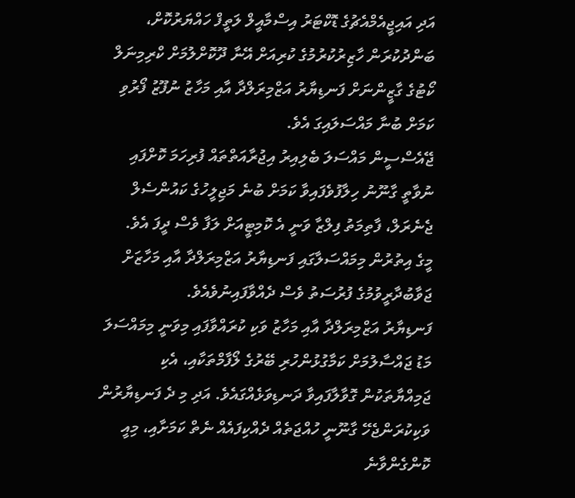އަދި އައިޖީއެމްއެޗުގެ ޑޮކްޓަރު އިސްމާއީލް ލަތީފް ހައްޔަރުކޮށް، ބަންދުކުރަން ހާޒިރުކުރުމުގެ ކުރިއަށް އޭނާ ދޫކޮށްލުމަށް ކްރިމިނަލް ކޯޓުގެ ގާޒީންނަށް ފަނޑިޔާރު އަޒްމިރަލްދާ އާއި މަހާޒު ނުފޫޒު ފޯރުވި ކަމަށް ބުނާ މައްސަލައިގަ އެވެ.
ޖޭއެސްސީން މައްސަލަ ބެލިއިރު އިޖުރާއަތްތައް ފުރިހަމަ ކޮށްފައި ނުވާތީ ގާނޫނު ހިލާފުވެފައިވާ ކަމަށް ބުނެ މަޖިލީހުގެ ކައުންސެލް ޖެނެރަލް، ފާތިމަތު ފިލްޒާ ވަނީ އެ ކޮމިޓީއަށް ލަފާ ވެސް ދީފަ އެވެ.
މީގެ އިތުރުން މިމައްސަލާގައި ފަނޑިޔާރު އަޒްމިރަލްދާ އާއި މަހާޒަށް ޖަވާބުދާރީވުމުގެ ފުރުސަތު ވެސް ދެއްވާފައިނުވެއެވެ.
ފަނޑިޔާރު އަޒްމިރަލްދާ އާއި މަހާޒު ވަކި ކުރައްވާފައި މިވަނީ މިމައްސަލަ މަޑު ޖައްސާލުމަށް ކަމާގުޅުންހުރި ބޭރުގެ ލޯފާމްތަކާއި، އެކި ޖަމިއްޔާތަކުން ގޮވާލާފައިވާ ދަނޑިވަޅެއްގައެވެ. އަދި މި ދެ ފަނޑިޔާރުން ވަކިކުރަންޖެހޭ ގާނޫނީ ހުއްޖަތެއް ދެއްކިފައެއް ނެތް ކަމަށާއި، މިއީ ކޮންގެންވާނެ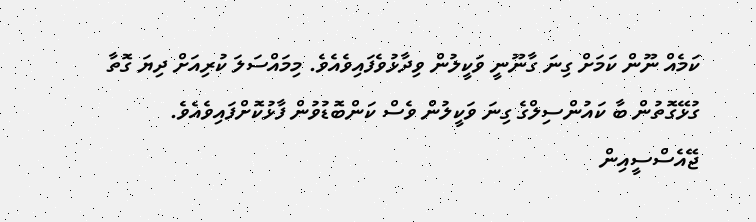ކަމެއް ނޫން ކަމަށް ގިނަ ގާނޫނީ ވަކީލުން ވިދާޅުވެފައިވެއެވެ. މިމައްސަލަ ކުރިއަށް ދިޔަ ގޮތާ ގުޅޭގޮތުން ބާ ކައުންސިލްގެ ގިނަ ވަކީލުން ވެސް ކަންބޮޑުވުން ފާޅުކޮށްފައިވެއެވެ.
ޖޭއެސްސީއިން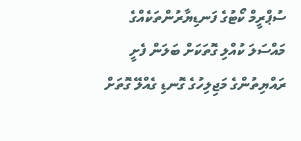ސުޕްރީމް ކޯޓުގެ ފަނޑިޔާރުންތަކެއްގެ މައްސަލަ ކުއްލި ގޮތަކަށް ބަލަން ފެށީ ރައްޔިތުންގެ މަޖިލިހުގެ ގޮނޑި ގެއްލޭ ގޮތަށް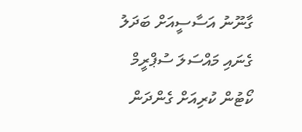ގާނޫނު އަސާސީއަށް ބަދަލު ގެނައި މައްސަލަ ސުޕްރީމް ކޯޓުން ކުރިއަށް ގެންދަން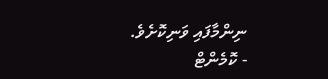ނިންމާފައި ވަނިކޮށެވެ.
- ކޮމެންޓް